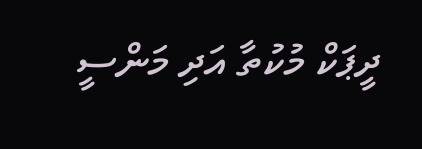ދީޕަކް މުކުތާ އަދި މަންސީ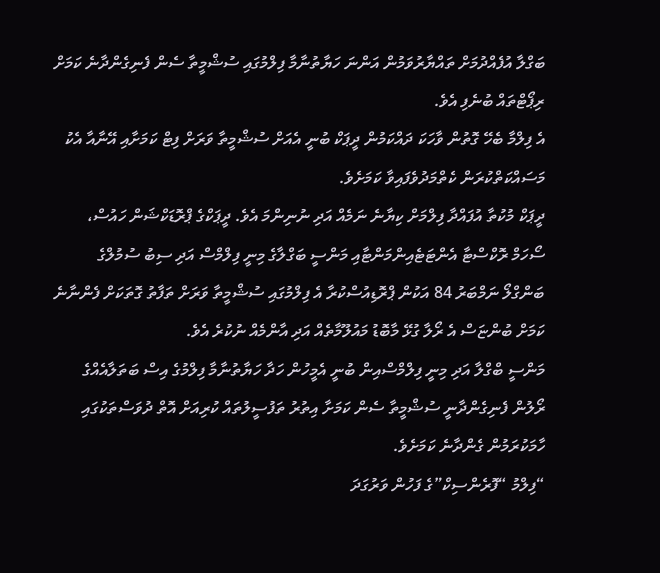ބަގްލާ އުފެއްދުމަށް ތައްޔާރުވަމުން އަންނަ ހަޔާތުނާމާ ފިލްމުގައި ސުޝްމީތާ ސެން ފެނިގެންދާނެ ކަމަށް ރިޕޯޓްތައް ބުނެފި އެވެ.
އެ ފިލްމާ ބެހޭ ގޮތުން ވާހަކަ ދައްކަމުން ދީޕަކް ބުނީ އެއަށް ސުޝްމީތާ ވަރަށް ފިޓް ކަމަށާއި އޭނާއާ އެކު މަސައްކަތްކުރަން ކެތްމަދުވެފައިވާ ކަމަށެވެ.
ދީޕަކް މުކުތާ އުފައްދާ ފިލްމަށް ކިޔާނެ ނަމެއް އަދި ނުނިންމަ އެވެ. ދީޕަކްގެ ޕްރޮޑަކްޝަން ހައުސް، ސޯހަމް ރޮކްސްޓާ އެންޓަޓެއިންމަންޓާއި މަންސީ ބަގްލާގެ މިނީ ފިލްމްސް އަދި ސިބު ސުމުލްގެ ބަންގްލޯ ނަމްބަރު 84 އަކުން ޕްރޮޑިއުސްކުރާ އެ ފިލްމުގައި ސުޝްމީތާ ވަރަށް ތަފާތު ގޮތަކަށް ފެންނާނެ ކަމަށް ބުންޏަސް އެ ރޯލާ ގުޅޭ މާބޮޑު މައުލޫމާތެއް އަދި އާންމެއް ނުކުރެ އެވެ.
މަންސީ ބްގްލާ އަދި މިނީ ފިލްމްސްއިން ބުނީ އެމީހުން ހަދާ ހަޔާތުނާމާ ފިލްމުގެ އިސް ބަތަލާއެއްގެ ރޯލުން ފެނިގެންދާނީ ސުޝްމީތާ ސެން ކަމަށާ އިތުރު ތަފުސީލުތައް ކުރިއަށް އޮތް ދުވަސްތަކުގައި ހާމަކުރަމުން ގެންދާނެ ކަމަށެވެ.
“ފިލްމު “ފޮރެންސިކް”ގެ ފަހުން ވަރުގަދަ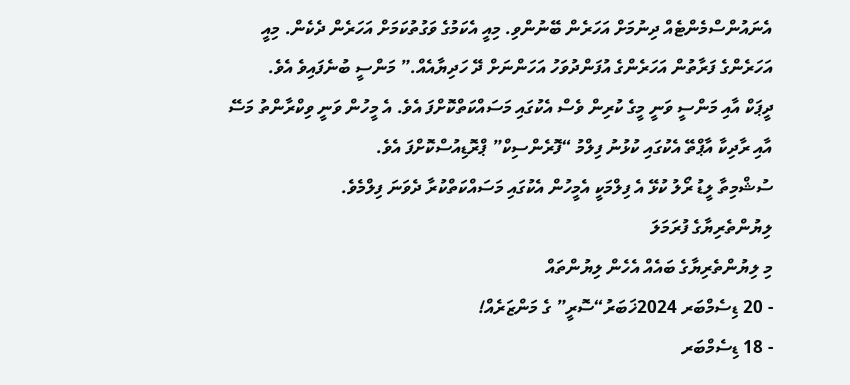އެނައުންސްމެންޓެއް ދިނުމަށް އަހަރެން ބޭނުންވި. މިއީ އެކަމުގެ ވަގުތުކަމަށް އަހަރެން ދެކެން. މިއީ އަހަރެންގެ ފަރާތުން އަހަރެންގެ އުފަންދުވަހު އަހަންނަށް ދޭ ހަދިޔާއެއް.” މަންސީ ބުނެފައިވެ އެވެ.
ދީޕަކް އާއި މަންސީ ވަނީ މީގެ ކުރިން ވެސް އެކުގައި މަސައްކަތްކޮށްފަ އެވެ. އެ މީހުން ވަނީ ވިކްރާންތު މަސޭ އާއި ރާދިކާ އާޕްތޭ އެކުގައި ކުޅުނު ފިލްމު “ފޮރެންސިކް” ޕްރޮޑިއުސްކޮށްފަ އެވެ.
ސުޝްމިތާ ލީޑު ރޯލު ކުޅޭ އެ ފިލްމަކީ އެމީހުން އެކުގައި މަސައްކަތްކުރާ ދެވަނަ ފިލްމެވެ.
ލިޔުންތެރިޔާގެ ފުރަމަލަ
މި ލިޔުންތެރިޔާގެ ބައެއް އެހެން ލިޔުންތައް
- 20 ޑިސެމްބަރ 2024ޚަބަރު“ސޮރީ” ގެ މަންޒަރެއް!
- 18 ޑިސެމްބަރ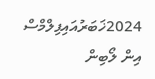2024ޚަބަރުއައިފިލްމްސް އިން ލޯބިން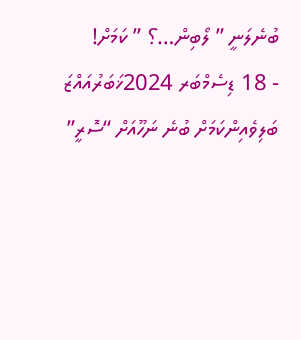ބުނެލަނީ ” ލޯބިން…؟ ” ކަމަށް!
- 18 ޑިސެމްބަރ 2024ޚަބަރުއައްޒަ ބަލިވެއިންކަމަށް ބުނެ ނަހޫއަށް “ސޮރީ”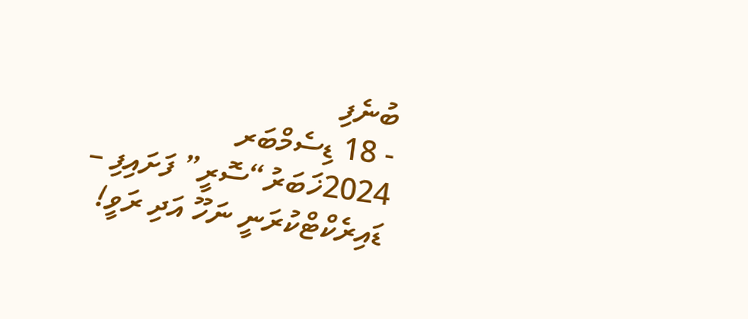ބުނެފި
- 18 ޑިސެމްބަރ 2024ޚަބަރު“ސޮރީ” ފަށައިފި – ޑައިރެކްޓްކުރަނީ ނަހޫ އަދި ރަވީ!